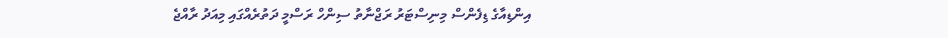އިންޑިއާގެ ޑިފެންސް މިނިސްޓަރު ރަޖްނާތު ސިންހް ރަސްމީ ދަތުރެއްގައި މިއަދު ރާއްޖެ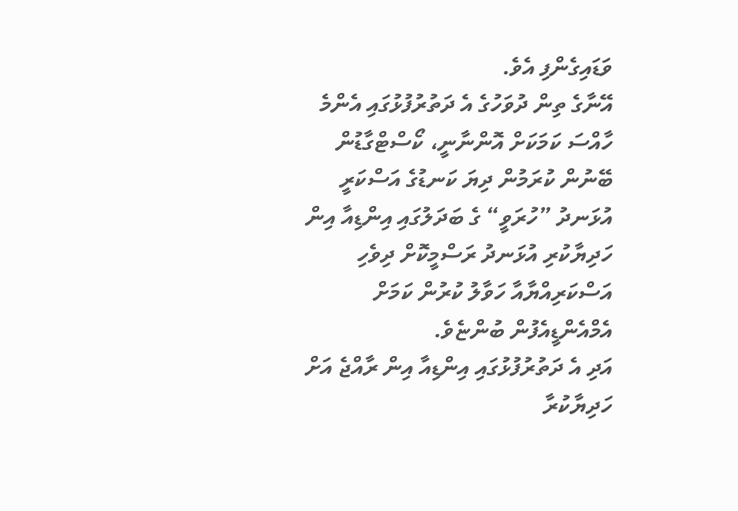ވަޑައިގެންފި އެވެ.
އޭނާގެ ތިން ދުވަހުގެ އެ ދަތުރުފުޅުގައި އެންމެ ހާއްސަ ކަމަކަށް އޮންނާނީ، ކޯސްޓްގާޑުން ބޭނުން ކުރަމުން ދިޔަ ކަނޑުގެ އަސްކަރީ އުޅަނދު ”ހުރަވީ“ ގެ ބަދަލުގައި އިންޑިއާ އިން ހަދިޔާކުރި އުޅަނދު ރަސްމީކޮށް ދިވެހި އަސްކަރިއްޔާއާ ހަވާލު ކުރުން ކަމަށް އެމްއެންޑީއެފުން ބުންޏެވެ.
އަދި އެ ދަތުރުފުޅުގައި އިންޑިއާ އިން ރާއްޖެ އަށް ހަދިޔާކުރާ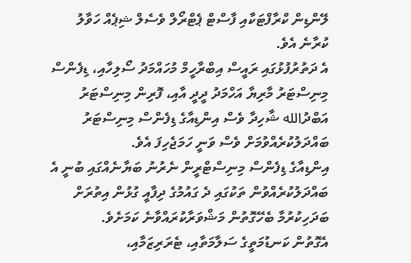ލޭންޑިން ކްރާފްޓަކާއި ފާސްޓް ޕެޓްރޯލް ވެސެލް ޝިޕެއް ހަވާލު ކުރާނެ އެވެ.
އެ ދަތުރުފުޅުގައި ރައީސް އިބްރާހީމް މުހައްމަދު ސޯލިހާއި، ޑިފެންސް މިނިސްޓަރު މާރިޔާ އަހްމަދު ދީދީ އާއި، ފޮރިން މިނިސްޓަރު އަބްދުالله ޝާހިދާ ވެސް އިންޑިއާގެ ޑިފެންސް މިނިސްޓަރު ބައްދަލުކުރެއްވުމަށް ވެސް ވަނީ ހަމަޖެހިފަ އެވެ.
އިންޑިއާގެ ޑިފެންސް މިނިސްޓްރީން ނެރުނު ބަޔާނެއްގައި ބުނީ އެ ބައްދަލުކުރެއްވުން ތަކުގައި ދެ ގައުމުގެ ދިފާއީ ގުޅުން އިތުރަށް ބަދަހިކުރުމާ ބެހޭގޮތުން މަޝްވަރާކުރައްވާނެ ކަމަށެވެ.
އެގޮތުން ކަނޑުމަތީގެ ސަލާމަތާއި، ޓެރަރިޒަމާއި،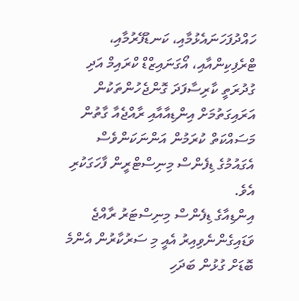ހައްދުފަހަނައެޅުމާއި، ކަނޑުފޭރުމާއި، ޓްރެފިކިންއާއި، އޯގަނައިޒްޑް ކްރައިމް އަދި ގުދުރަތީ ކާރިސާފަދަ ގޮންޖެހުންތަކުން އަރައިގަތުމަށް އިންޑިއާއާއި ރާއްޖެއާ ގާތުން މަސައްކަތް ކުރަމުން އަންނަކަންވެސް އެގައުމުގެ ޑިފެންސް މިނިސްޓްރީން ފާހަގަކުރި އެވެ.
އިންޑިއާގެ ޑިފެންސް މިނިސްޓަރު ރާއްޖެ ވަޑައިގެންނެވިއިރު އެއީ މި ސަރުކާރުން އެންމެ ބޮޑަށް ގުޅުން ބަދަހި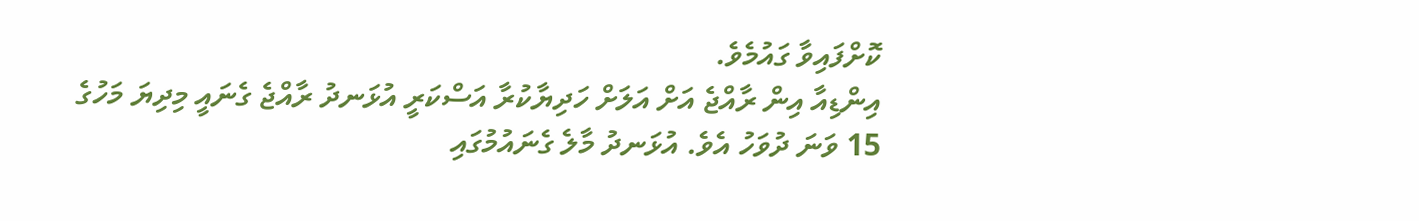ކޮށްފައިވާ ގައުމެވެ.
އިންޑިއާ އިން ރާއްޖެ އަށް އަލަށް ހަދިޔާކުރާ އަސްކަރީ އުޅަނދު ރާއްޖެ ގެނައީ މިދިޔަ މަހުގެ 15 ވަނަ ދުވަހު އެވެ. އުޅަނދު މާލެ ގެނައުމުގައި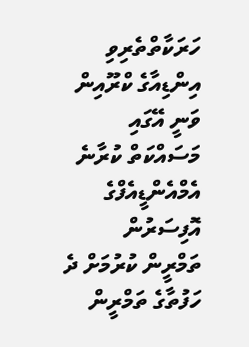ހަރަކާތްތެރިވި އިންޑިއާގެ ކްރޫއިން ވަނީ އޭގައި މަސައްކަތް ކުރާނެ އެމްއެންޑީއެފްގެ އޮފިސަރުން ތަމްރީން ކުރުމަށް ދެ ހަފުތާގެ ތަމްރީން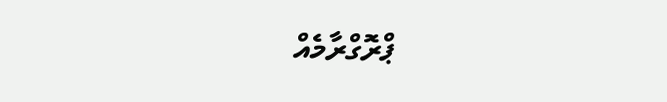ޕްރޮގްރާމެއް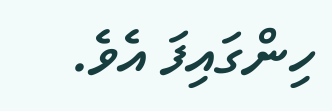ހިންގައިފަ އެވެ.